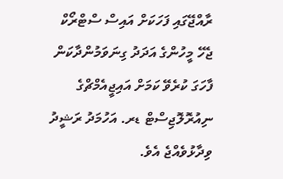ރާއްޖޭގައި ފަހަކަށް އައިސް ސްޓްރޯކް ޖެހޭ މީހުންގެ އަދަދު ގިނަވަމުންދާކަން ފާހަގަ ކުރެވޭ ކަމަށް އައިޖީއެމްޗްގެ ނިއުރޮލޮޖިސްޓް ޑރ. އަހުމަދު ރަޝީދު ވިދާޅުވެއްޖެ އެވެ.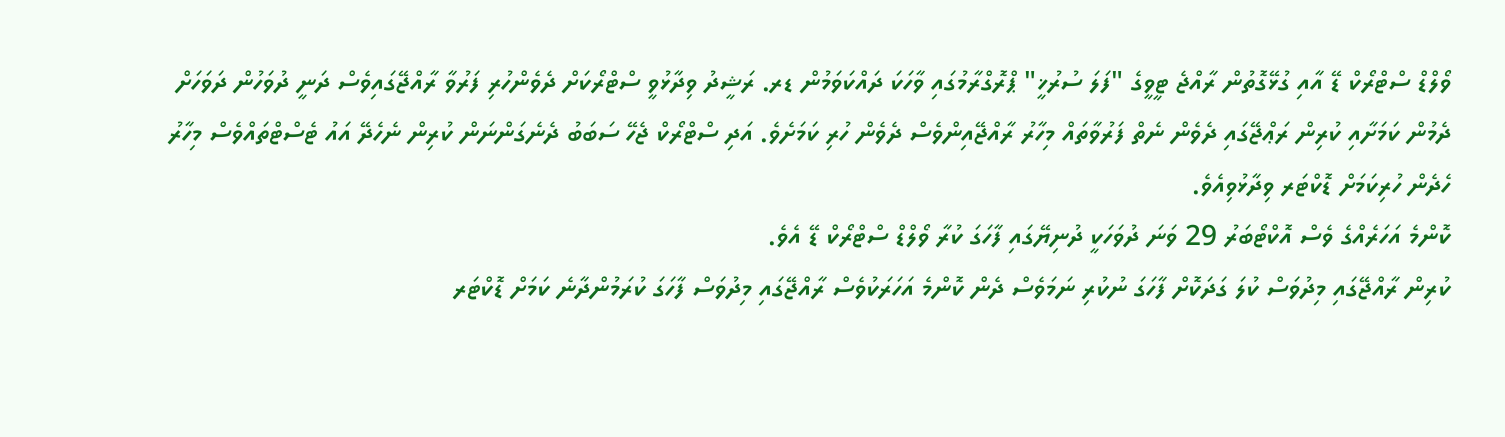ވޯލްޑް ސްޓްރޯކް ޑޭ އާއި ގުޅޭގޮތުން ރާއްޖެ ޓީވީގެ "ފަލަ ސުރުޚީ" ޕްރޮގްރާމުގައި ވާހަކަ ދައްކަވަމުން ޑރ. ރަޝީދު ވިދާޅުވީ ސްޓްރޯކަށް ދެވެންހުރި ފަރުވާ ރާއްޖޭގައިވެސް ދަނީ ދުވަހުން ދަވަހަށް ދެމުން ކަމަށާއި ކުރިން ރަޢްޖޭގައި ދެވެން ނެތް ފަރުވާތައް މިހާރު ރާއްޖޭއިންވެސް ދެވެން ހުރި ކަމަށެވެ. އަދި ސްޓްރޯކް ޖެހޭ ސަބަބު ދެނެގަންނަން ކުރިން ނެހެދޭ އައު ޓެސްޓްތައްވެސް މިހާރު ހެދެން ހުރިކަމަށް ޑޮކްޓަރ ވިދާޅުވިއެވެ.
ކޮންމެ އަހަރެއްގެ ވެސް އޮކްޓޯބަރު 29 ވަނަ ދުވަހަކީ ދުނިޔޭގައި ފާހަގަ ކުރާ ވޯލްޑް ސްޓްރޯކް ޑޭ އެވެ.
ކުރިން ރާއްޖޭގައި މިދުވަސް ކުލަ ގަދަކޮށް ފާހަގަ ނުކުރި ނަމަވެސް ދެން ކޮންމެ އަހަރަކުވެސް ރާއްޖޭގައި މިދުވަސް ފާހަގަ ކުރަމުންދާނެ ކަމަށް ޑޮކްޓަރ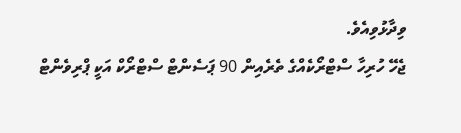ވިދާޅުވިއެވެ.
ޖެހޭ ހުރިހާ ސްޓްރޯކެއްގެ ތެރެއިން 90 ޕަސެންޓް ސްޓްރޯކް އަކީ ޕްރިވެންޓް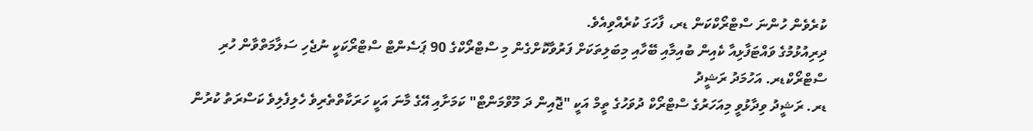ކުރެވެން ހުންނަ ސްޓްރޯކްކަން ޑރ، ފާހަގަ ކުރެއްވިއެވެ.
ދިރިއުޅުމުގެ ވައްޓަފާޅިއާ ކެއިން ބުއިމާއި ބޭހާއި މިބަލިތަކަށް ފަރުވާކޮށްގެން މި ސްޓްރޯކްގެ 90 ޕަސެންޓް ސްޓްރޯކަކީ ނުޖެހި ސަލާމަތްވާން ހުރި ސްޓްރޯކްޑރ. އަހުމަދު ރަޝީދު
ޑރ. ރަޝީދު ވިދާޅުވީ މިއަހަރުގެ ސްޓްރޯކް ދުވަހުގެ ތީމް އަކީ "ޖޮއިން ދަ މޫވްމަންޓް" ކަމަށާއި އޭގެ މާނަ އަކީ ހަރަކާތްތެރިވެ ހެލިފެލިވެ ކަސްރަތު ކުރުން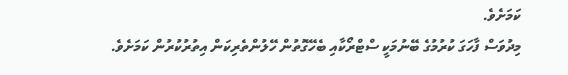ކަމަށެވެ.
މިދުވަސް ފާހަގަ ކުރުމުގެ ބޭނުމަކީ ސްޓްރޯކާއި ބެހޭގޮތުން ހޭލުންތެރިކަން އިތުރުކުރުން ކަމަށެވެ.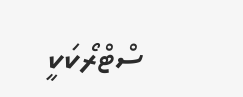ސްޓްރޯކަކީ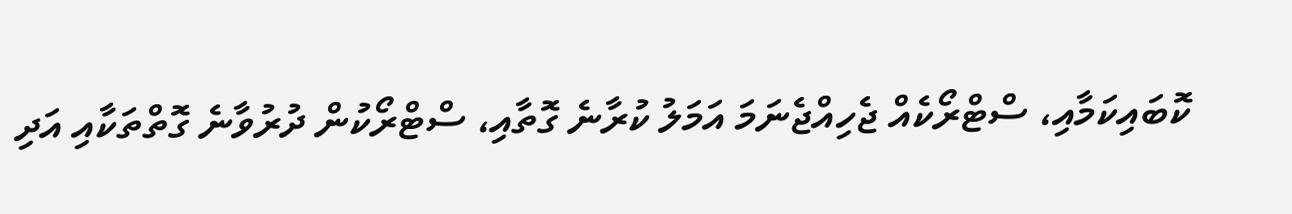ކޮބައިކަމާއި، ސްޓްރޯކެއް ޖެހިއްޖެނަމަ އަމަލު ކުރާނެ ގޮތާއި، ސްޓްރޯކުން ދުރުވާނެ ގޮތްތަކާއި އަދި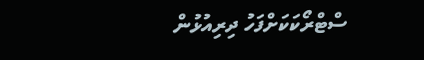ސްޓްރޯކަކަށްފަހު ދިރިއުޅުން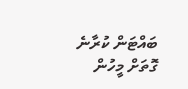ބައްޓަން ކުރާނެ ގޮތަށް މީހުން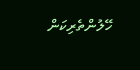ހޭލުންތެރިކަން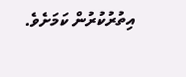އިތުރުކުރުން ކަމަށެވެ.